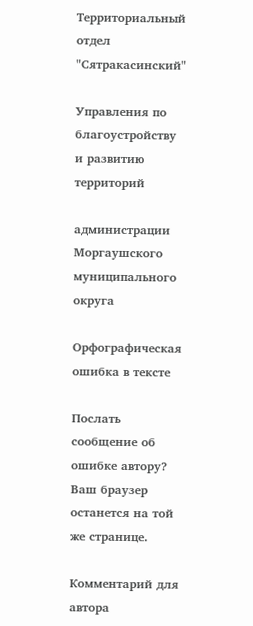Территориальный отдел "Сятракасинский"

Управления по благоустройству и развитию территорий

администрации Моргаушского муниципального округа

Орфографическая ошибка в тексте

Послать сообщение об ошибке автору?
Ваш браузер останется на той же странице.

Комментарий для автора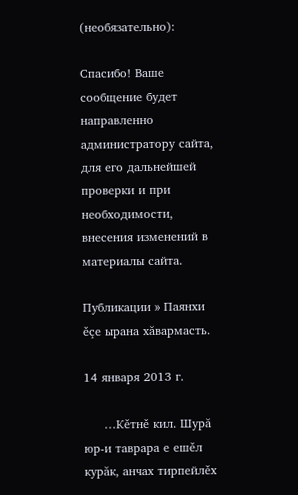(необязательно):

Спасибо! Ваше сообщение будет направленно администратору сайта, для его дальнейшей проверки и при необходимости, внесения изменений в материалы сайта.

Публикации » Паянхи ěçе ырана хăвармасть.

14 января 2013 г.

     …Кěтнě кил. Шурă юр-и таврара е ешěл курăк, анчах тирпейлěх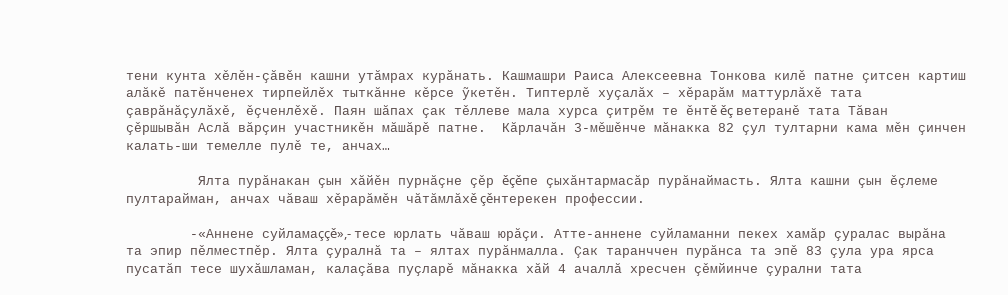тени кунта хěлěн-çăвěн кашни утăмрах курăнать. Кашмашри Раиса Алексеевна Тонкова килě патне çитсен картиш алăкě патěнченех тирпейлěх тыткăнне кěрсе ỹкетěн. Типтерлě хуçалăх – хěрарăм маттурлăхě тата çаврăнăçулăхě, ěçченлěхě. Паян шăпах çак тěллеве мала хурса çитрěм те ěнтě ěç ветеранě тата Тăван  çěршывăн Аслă вăрçин участникěн мăшăрě патне.  Кăрлачăн 3-мěшěнче мăнакка 82 çул тултарни кама мěн çинчен калать-ши темелле пулě те, анчах…

         Ялта пурăнакан çын хăйěн пурнăçне çěр ěçěпе çыхăнтармасăр пурăнаймасть. Ялта кашни çын ěçлеме пултарайман, анчах чăваш хěрарăмěн чăтăмлăхě çěнтерекен профессии.

        -«Аннене суйламаççě»,- тесе юрлать чăваш юрăçи. Атте-аннене суйламанни пекех хамăр çуралас вырăна та эпир пěлместпěр. Ялта çуралнă та – ялтах пурăнмалла. Çак таранччен пурăнса та эпě 83 çула ура ярса пусатăп тесе шухăшламан, калаçăва пуçларě мăнакка хăй 4 ачаллă хресчен çěмйинче çурални тата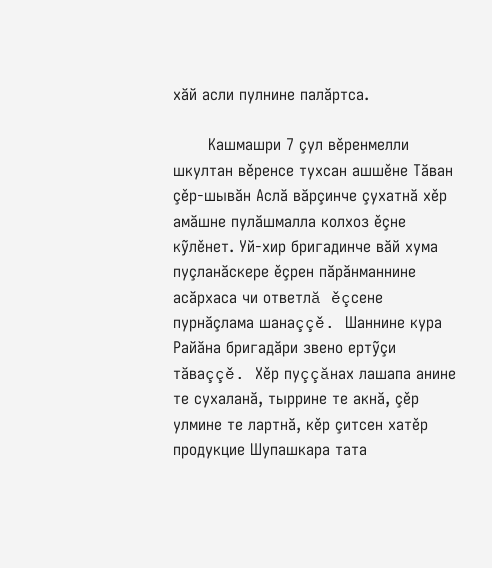хăй асли пулнине палăртса.

       Кашмашри 7 çул вěренмелли шкултан вěренсе тухсан ашшěне Тăван çěр-шывăн Аслă вăрçинче çухатнă хěр амăшне пулăшмалла колхоз ěçне кỹлěнет. Уй-хир бригадинче вăй хума пуçланăскере ěçрен пăрăнманнине асăрхаса чи ответлă ěçсене пурнăçлама шанаççě. Шаннине кура Райăна бригадăри звено ертỹçи тăваççě. Хěр пуççăнах лашапа анине те сухаланă, тыррине те акнă, çěр улмине те лартнă, кěр çитсен хатěр продукцие Шупашкара тата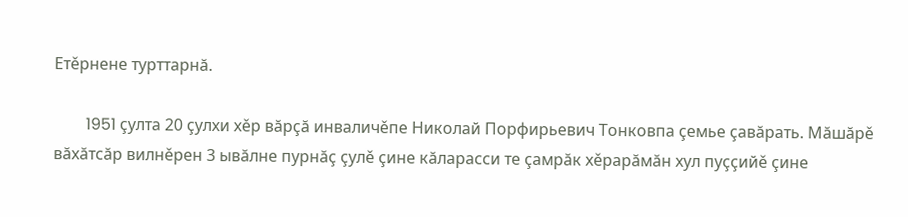Етěрнене турттарнă.

        1951 çулта 20 çулхи хěр вăрçă инваличěпе Николай Порфирьевич Тонковпа çемье çавăрать. Мăшăрě вăхăтсăр вилнěрен 3 ывăлне пурнăç çулě çине кăларасси те çамрăк хěрарăмăн хул пуççийě çине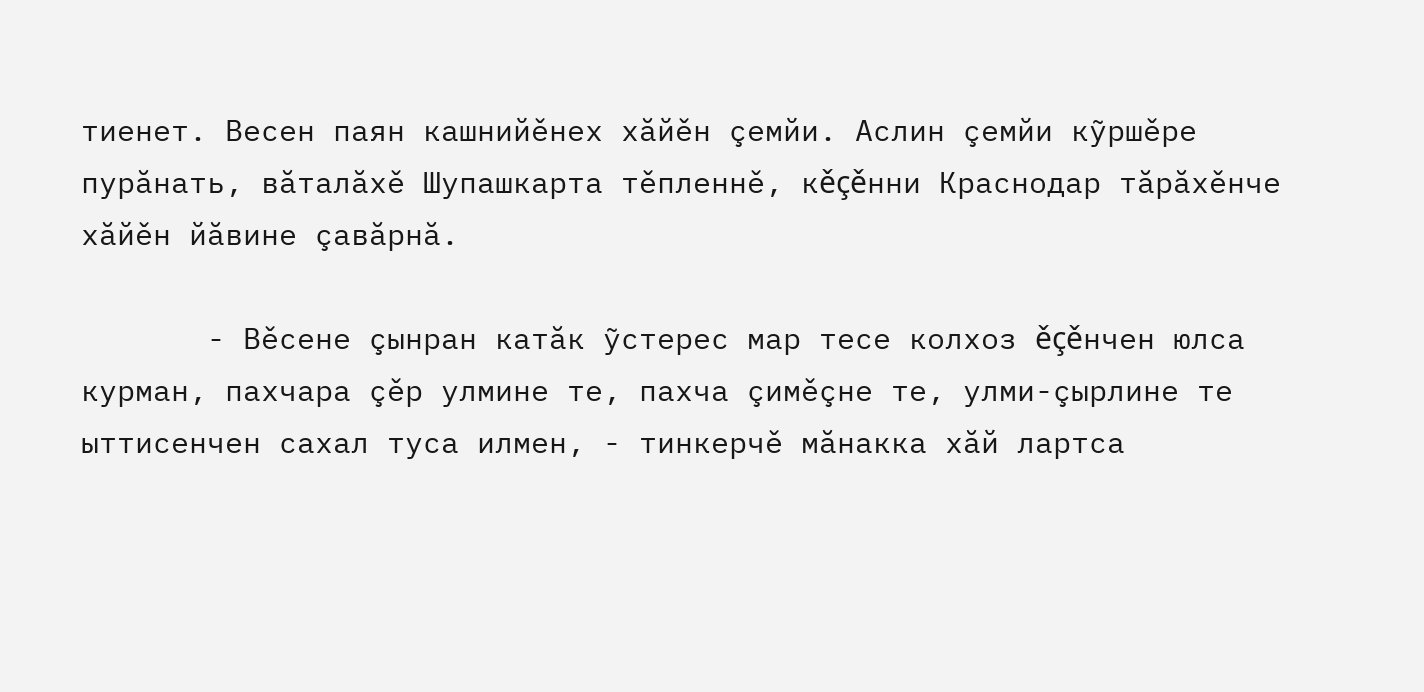тиенет. Весен паян кашнийěнех хăйěн çемйи. Аслин çемйи кỹршěре пурăнать, вăталăхě Шупашкарта тěпленнě, кěçěнни Краснодар тăрăхěнче хăйěн йăвине çавăрнă.

       - Вěсене çынран катăк ỹстерес мар тесе колхоз ěçěнчен юлса курман, пахчара çěр улмине те, пахча çимěçне те, улми-çырлине те ыттисенчен сахал туса илмен, - тинкерчě мăнакка хăй лартса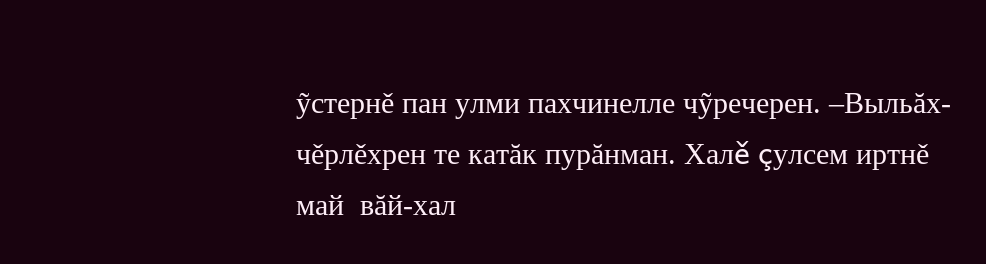ỹстернě пан улми пахчинелле чỹречерен. –Выльăх-чěрлěхрен те катăк пурăнман. Халě çулсем иртнě май  вăй-хал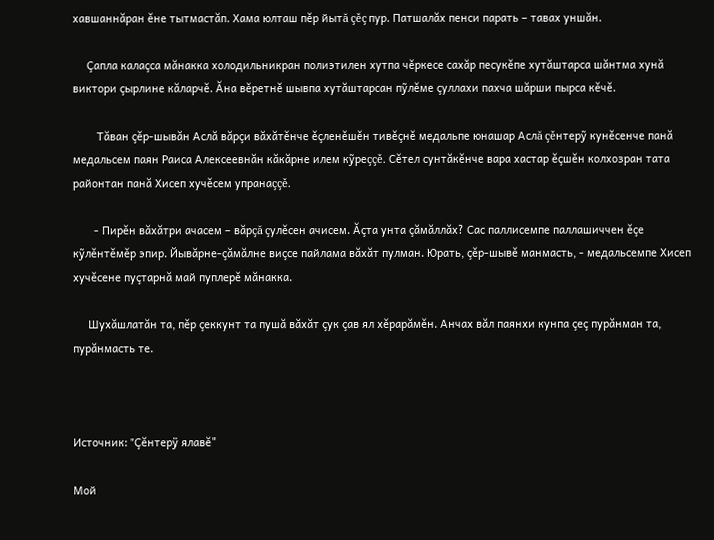хавшаннăран ěне тытмастăп. Хама юлташ пěр йытă çěç пур. Патшалăх пенси парать – тавах уншăн.

       Çапла калаçса мăнакка холодильникран полиэтилен хутпа чěркесе сахăр песукěпе хутăштарса шăнтма хунă виктори çырлине кăларчě. Ăна вěретнě шывпа хутăштарсан пỹлěме çуллахи пахча шăрши пырса кěчě.

        Тăван çěр-шывăн Аслă вăрçи вăхăтěнче ěçленěшěн тивěçнě медальпе юнашар Аслă çěнтерỹ кунěсенче панă медальсем паян Раиса Алексеевнăн кăкăрне илем кỹреççě. Сěтел сунтăкěнче вара хастар ěçшěн колхозран тата районтан панă Хисеп хучěсем упранаççě.

       - Пирěн вăхăтри ачасем – вăрçă çулěсен ачисем. Ăçта унта çăмăллăх? Сас паллисемпе паллашиччен ěçе кỹлěнтěмěр эпир. Йывăрне-çăмăлне виçсе пайлама вăхăт пулман. Юрать, çěр-шывě манмасть, - медальсемпе Хисеп хучěсене пуçтарнă май пуплерě мăнакка.

     Шухăшлатăн та, пěр çеккунт та пушă вăхăт çук çав ял хěрарăмěн. Анчах вăл паянхи кунпа çеç пурăнман та, пурăнмасть те.



Источник: "Çĕнтерÿ ялавĕ"

Мой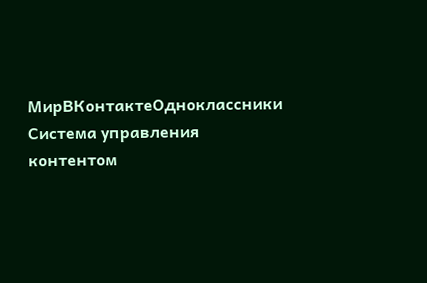МирВКонтактеОдноклассники
Система управления контентом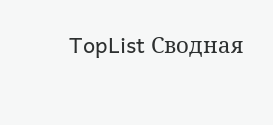TopList Сводная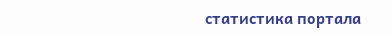статистика портала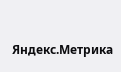Яндекс.Метрика